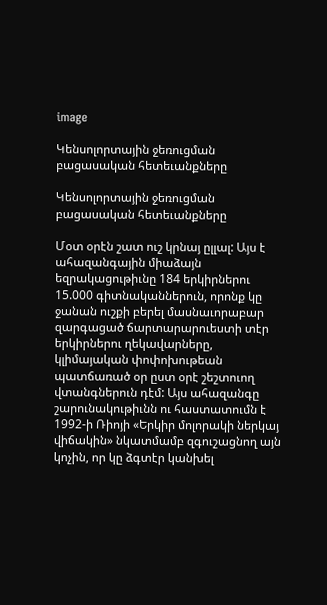image

Կենսոլորտային ջեռուցման բացասական հետեւանքները

Կենսոլորտային ջեռուցման բացասական հետեւանքները

Մօտ օրէն շատ ուշ կրնայ ըլլալ: Այս է ահազանգային միաձայն եզրակացութիւնը 184 երկիրներու 15.000 գիտնականներուն, որոնք կը ջանան ուշքի բերել մասնաւորաբար զարգացած ճարտարարուեստի տէր երկիրներու ղեկավարները, կլիմայական փոփոխութեան պատճառած օր ըստ օրէ շեշտուող վտանգներուն դէմ: Այս ահազանգը շարունակութիւնն ու հաստատումն է 1992-ի Ռիոյի «Երկիր մոլորակի ներկայ վիճակին» նկատմամբ զգուշացնող այն կոչին, որ կը ձգտէր կանխել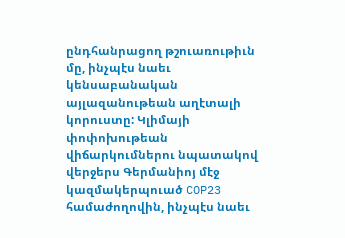ընդհանրացող թշուառութիւն մը, ինչպէս նաեւ կենսաբանական այլազանութեան աղէտալի կորուստը: Կլիմայի փոփոխութեան վիճարկումներու նպատակով վերջերս Գերմանիոյ մէջ կազմակերպուած COP23 համաժողովին, ինչպէս նաեւ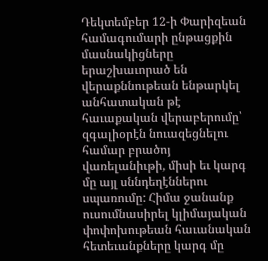Դեկտեմբեր 12-ի Փարիզեան համագումարի ընթացքին մասնակիցները երաշխաւորած են վերաքննութեան ենթարկել անհատական թէ հաւաքական վերաբերումը՝ զգալիօրէն նուազեցնելու համար բրածոյ վառելանիւթի, միսի եւ կարգ մը այլ սննդեղէններու սպառումը: Հիմա ջանանք ուսումնասիրել կլիմայական փոփոխութեան հաւանական հետեւանքները կարգ մը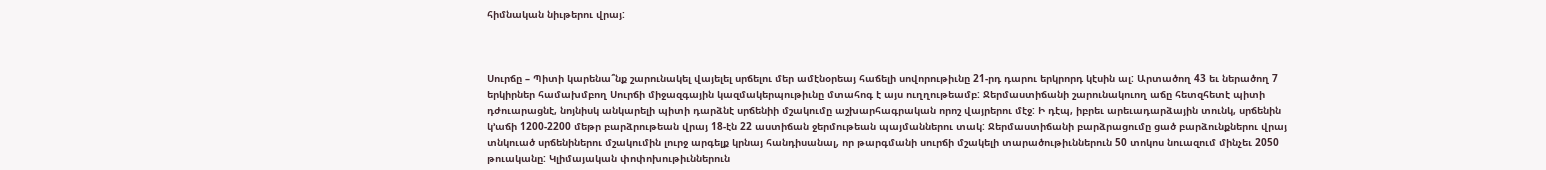հիմնական նիւթերու վրայ:



Սուրճը – Պիտի կարենա՞նք շարունակել վայելել սրճելու մեր ամէնօրեայ հաճելի սովորութիւնը 21-րդ դարու երկրորդ կէսին ալ: Արտածող 43 եւ ներածող 7 երկիրներ համախմբող Սուրճի միջազգային կազմակերպութիւնը մտահոգ է այս ուղղութեամբ: Ջերմաստիճանի շարունակուող աճը հետզհետէ պիտի դժուարացնէ, նոյնիսկ անկարելի պիտի դարձնէ սրճենիի մշակումը աշխարհագրական որոշ վայրերու մէջ: Ի դէպ, իբրեւ արեւադարձային տունկ, սրճենին կ՚աճի 1200-2200 մեթր բարձրութեան վրայ 18-էն 22 աստիճան ջերմութեան պայմաններու տակ: Ջերմաստիճանի բարձրացումը ցած բարձունքներու վրայ տնկուած սրճենիներու մշակումին լուրջ արգելք կրնայ հանդիսանալ, որ թարգմանի սուրճի մշակելի տարածութիւններուն 50 տոկոս նուազում մինչեւ 2050 թուականը: Կլիմայական փոփոխութիւններուն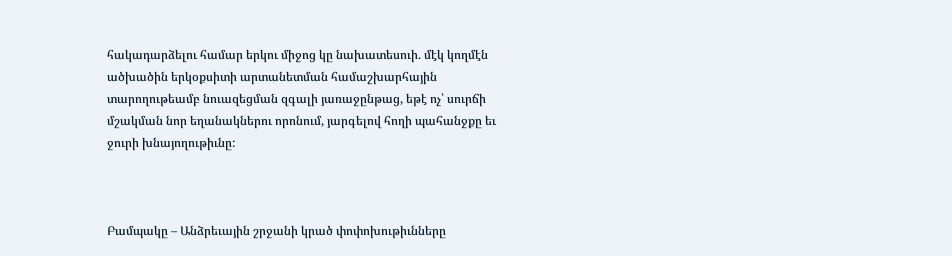հակադարձելու համար երկու միջոց կը նախատեսուի. մէկ կողմէն ածխածին երկօքսիտի արտանետման համաշխարհային տարողութեամբ նուազեցման զգալի յառաջընթաց, եթէ ոչ՝ սուրճի մշակման նոր եղանակներու որոնում, յարգելով հողի պահանջքը եւ ջուրի խնայողութիւնը:



Բամպակը – Անձրեւային շրջանի կրած փոփոխութիւնները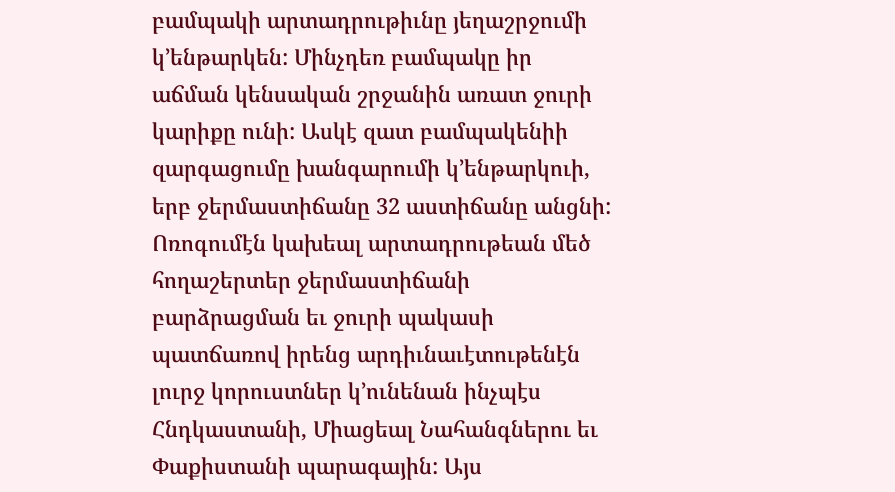բամպակի արտադրութիւնը յեղաշրջումի կ՚ենթարկեն: Մինչդեռ բամպակը իր աճման կենսական շրջանին առատ ջուրի կարիքը ունի: Ասկէ զատ բամպակենիի զարգացումը խանգարումի կ՚ենթարկուի, երբ ջերմաստիճանը 32 աստիճանը անցնի: Ոռոգումէն կախեալ արտադրութեան մեծ հողաշերտեր ջերմաստիճանի բարձրացման եւ ջուրի պակասի պատճառով իրենց արդիւնաւէտութենէն լուրջ կորուստներ կ՚ունենան ինչպէս Հնդկաստանի, Միացեալ Նահանգներու եւ Փաքիստանի պարագային: Այս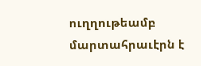ուղղութեամբ մարտահրաւէրն է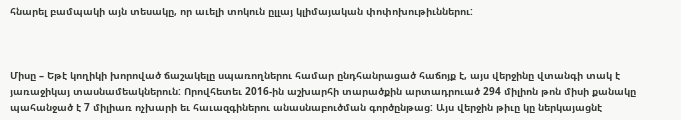հնարել բամպակի այն տեսակը, որ աւելի տոկուն ըլլայ կլիմայական փոփոխութիւններու:



Միսը – Եթէ կողիկի խորոված ճաշակելը սպառողներու համար ընդհանրացած հաճոյք է, այս վերջինը վտանգի տակ է յառաջիկայ տասնամեակներուն: Որովհետեւ 2016-ին աշխարհի տարածքին արտադրուած 294 միլիոն թոն միսի քանակը պահանջած է 7 միլիառ ոչխարի եւ հաւազգիներու անասնաբուծման գործընթաց: Այս վերջին թիւը կը ներկայացնէ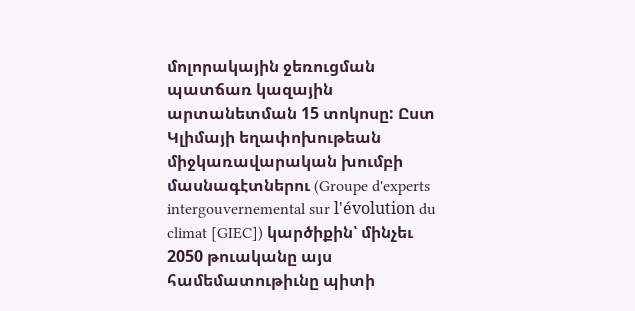մոլորակային ջեռուցման պատճառ կազային արտանետման 15 տոկոսը: Ըստ Կլիմայի եղափոխութեան միջկառավարական խումբի մասնագէտներու (Groupe d'experts intergouvernemental sur l'évolution du climat [GIEC]) կարծիքին՝ մինչեւ 2050 թուականը այս համեմատութիւնը պիտի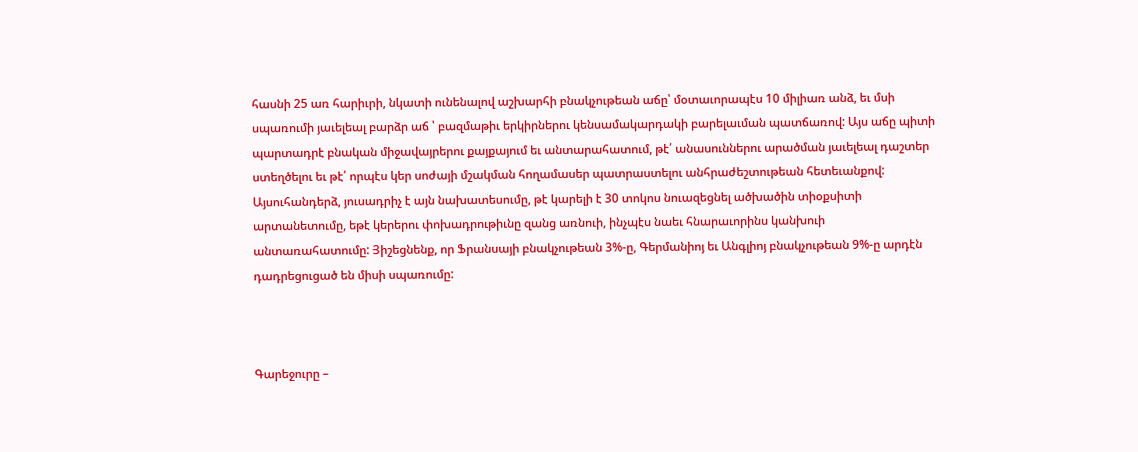հասնի 25 առ հարիւրի, նկատի ունենալով աշխարհի բնակչութեան աճը՝ մօտաւորապէս 10 միլիառ անձ, եւ մսի սպառումի յաւելեալ բարձր աճ ՝ բազմաթիւ երկիրներու կենսամակարդակի բարելաւման պատճառով: Այս աճը պիտի պարտադրէ բնական միջավայրերու քայքայում եւ անտարահատում, թէ՛ անասուններու արածման յաւելեալ դաշտեր ստեղծելու եւ թէ՛ որպէս կեր սոժայի մշակման հողամասեր պատրաստելու անհրաժեշտութեան հետեւանքով: Այսուհանդերձ, յուսադրիչ է այն նախատեսումը, թէ կարելի է 30 տոկոս նուազեցնել ածխածին տիօքսիտի արտանետումը, եթէ կերերու փոխադրութիւնը զանց առնուի, ինչպէս նաեւ հնարաւորինս կանխուի անտառահատումը: Յիշեցնենք, որ Ֆրանսայի բնակչութեան 3%-ը, Գերմանիոյ եւ Անգլիոյ բնակչութեան 9%-ը արդէն դադրեցուցած են միսի սպառումը:



Գարեջուրը –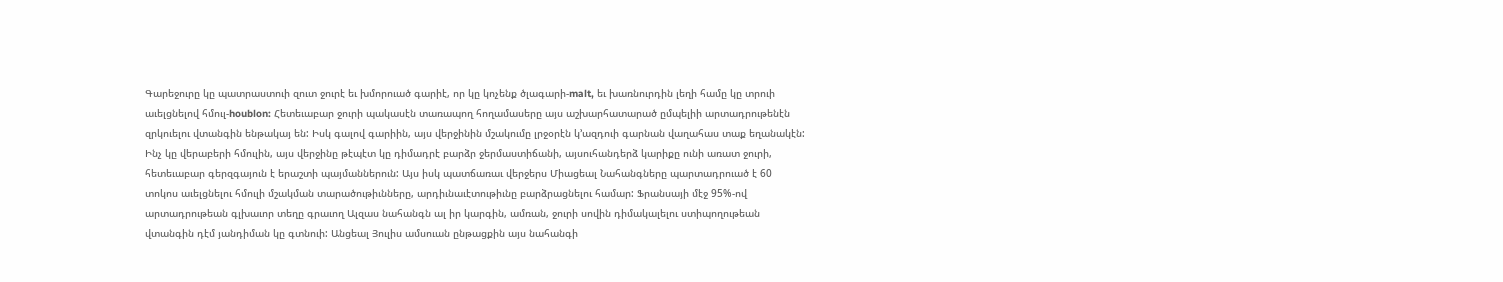Գարեջուրը կը պատրաստուի զուտ ջուրէ եւ խմորուած գարիէ, որ կը կոչենք ծլագարի-malt, եւ խառնուրդին լեղի համը կը տրուի աւելցնելով հմուլ-houblon: Հետեւաբար ջուրի պակասէն տառապող հողամասերը այս աշխարհատարած ըմպելիի արտադրութենէն զրկուելու վտանգին ենթակայ են: Իսկ գալով գարիին, այս վերջինին մշակումը լրջօրէն կ՚ազդուի գարնան վաղահաս տաք եղանակէն: Ինչ կը վերաբերի հմուլին, այս վերջինը թէպէտ կը դիմադրէ բարձր ջերմաստիճանի, այսուհանդերձ կարիքը ունի առատ ջուրի, հետեւաբար գերզգայուն է երաշտի պայմաններուն: Այս իսկ պատճառաւ վերջերս Միացեալ Նահանգները պարտադրուած է 60 տոկոս աւելցնելու հմուլի մշակման տարածութիւնները, արդիւնաւէտութիւնը բարձրացնելու համար: Ֆրանսայի մէջ 95%-ով արտադրութեան գլխաւոր տեղը գրաւող Ալզաս նահանգն ալ իր կարգին, ամռան, ջուրի սովին դիմակալելու ստիպողութեան վտանգին դէմ յանդիման կը գտնուի: Անցեալ Յուլիս ամսուան ընթացքին այս նահանգի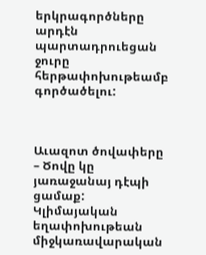երկրագործները արդէն պարտադրուեցան ջուրը հերթափոխութեամբ գործածելու:



Աւազոտ ծովափերը – Ծովը կը յառաջանայ դէպի ցամաք: Կլիմայական եղափոխութեան միջկառավարական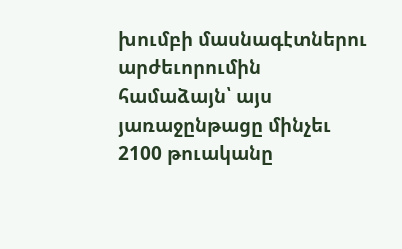խումբի մասնագէտներու արժեւորումին համաձայն՝ այս յառաջընթացը մինչեւ 2100 թուականը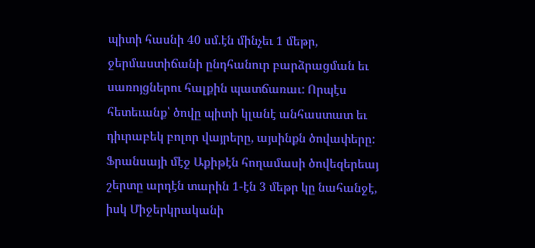պիտի հասնի 40 սմ.էն մինչեւ 1 մեթր, ջերմաստիճանի ընդհանուր բարձրացման եւ սառոյցներու հալքին պատճառաւ: Որպէս հետեւանք՝ ծովը պիտի կլանէ անհաստատ եւ դիւրաբեկ բոլոր վայրերը, այսինքն ծովափերը: Ֆրանսայի մէջ Աքիթէն հողամասի ծովեզերեայ շերտը արդէն տարին 1-էն 3 մեթր կը նահանջէ, իսկ Միջերկրականի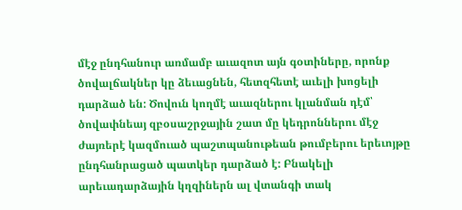մէջ ընդհանուր առմամբ աւազոտ այն գօտիները, որոնք ծովալճակներ կը ձեւացնեն, հետզհետէ աւելի խոցելի դարձած են: Ծովուն կողմէ աւազներու կլանման դէմ՝ ծովափնեայ զբօսաշրջային շատ մը կեդրոններու մէջ ժայռերէ կազմուած պաշտպանութեան թումբերու երեւոյթը ընդհանրացած պատկեր դարձած է: Բնակելի արեւադարձային կղզիներն ալ վտանգի տակ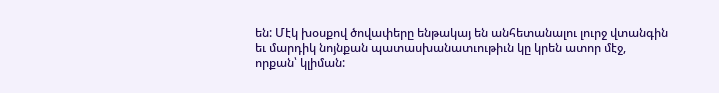են: Մէկ խօսքով ծովափերը ենթակայ են անհետանալու լուրջ վտանգին եւ մարդիկ նոյնքան պատասխանատւութիւն կը կրեն ատոր մէջ, որքան՝ կլիման: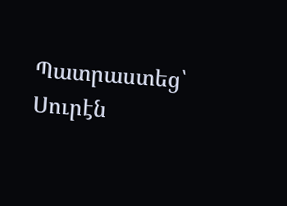Պատրաստեց՝
Սուրէն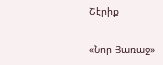Շէրիք

«Նոր Յառաջ»